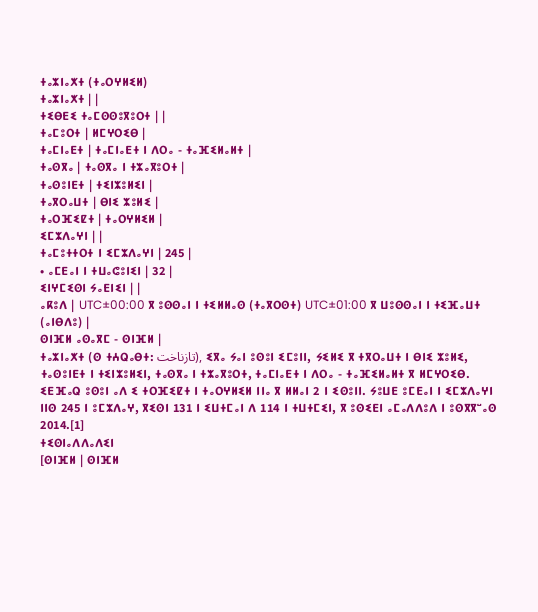ⵜⴰⵣⵏⴰⵅⵜ (ⵜⴰⵔⵖⵍⵉⵍ)
ⵜⴰⵣⵏⴰⵅⵜ | |
ⵜⵉⴱⴹⵉ ⵜⴰⵎⵙⵙⵓⴳⵓⵔⵜ | |
ⵜⴰⵎⵓⵔⵜ | ⵍⵎⵖⵔⵉⴱ |
ⵜⴰⵎⵏⴰⴹⵜ | ⵜⴰⵎⵏⴰⴹⵜ ⵏ ⴷⵔⴰ - ⵜⴰⴼⵉⵍⴰⵍⵜ |
ⵜⴰⵙⴳⴰ | ⵜⴰⵙⴳⴰ ⵏ ⵜⵣⴰⴳⵓⵔⵜ |
ⵜⴰⵙⵓⵏⴹⵜ | ⵜⵉⵏⵣⵓⵍⵉⵏ |
ⵜⴰⴳⵔⴰⵡⵜ | ⴱⵏⵉ ⵣⵓⵍⵉ |
ⵜⴰⵔⴼⵉⵇⵜ | ⵜⴰⵔⵖⵍⵉⵍ |
ⵉⵎⵣⴷⴰⵖⵏ | |
ⵜⴰⵎⵓⵜⵜⵔⵜ ⵏ ⵉⵎⵣⴷⴰⵖⵏ | 245 |
• ⴰⵎⴹⴰⵏ ⵏ ⵜⵡⴰⵛⵓⵏⵉⵏ | 32 |
ⵉⵏⵖⵎⵉⵙⵏ ⵢⴰⴹⵏⵉⵏ | |
ⴰⴽⵓⴷ | UTC±00:00 ⴳ ⵓⵙⵙⴰⵏ ⵏ ⵜⵉⵍⵍⴰⵙ (ⵜⴰⴳⵔⵙⵜ) UTC±01:00 ⴳ ⵡⵓⵙⵙⴰⵏ ⵏ ⵜⵉⴼⴰⵡⵜ (ⴰⵏⴱⴷⵓ) |
ⵙⵏⴼⵍ ⴰⵙⴰⴳⵎ - ⵙⵏⴼⵍ |
ⵜⴰⵣⵏⴰⵅⵜ (ⵙ ⵜⵄⵕⴰⴱⵜ: تازناخت), ⵉⴳⴰ ⵢⴰⵏ ⵓⵙⵓⵏ ⵉⵎⵓⵏⵏ, ⵢⵉⵍⵉ ⴳ ⵜⴳⵔⴰⵡⵜ ⵏ ⴱⵏⵉ ⵣⵓⵍⵉ, ⵜⴰⵙⵓⵏⴹⵜ ⵏ ⵜⵉⵏⵣⵓⵍⵉⵏ, ⵜⴰⵙⴳⴰ ⵏ ⵜⵣⴰⴳⵓⵔⵜ, ⵜⴰⵎⵏⴰⴹⵜ ⵏ ⴷⵔⴰ - ⵜⴰⴼⵉⵍⴰⵍⵜ ⴳ ⵍⵎⵖⵔⵉⴱ. ⵉⴹⴼⴰⵕ ⵓⵙⵓⵏ ⴰⴷ ⵉ ⵜⵔⴼⵉⵇⵜ ⵏ ⵜⴰⵔⵖⵍⵉⵍ ⵏⵏⴰ ⴳ ⵍⵍⴰⵏ 2 ⵏ ⵉⵙⵓⵏⵏ. ⵢⵓⵡⴹ ⵓⵎⴹⴰⵏ ⵏ ⵉⵎⵣⴷⴰⵖⵏ ⵏⵏⵙ 245 ⵏ ⵓⵎⵣⴷⴰⵖ, ⴳⵉⵙⵏ 131 ⵏ ⵉⵡⵜⵎⴰⵏ ⴷ 114 ⵏ ⵜⵡⵜⵎⵉⵏ, ⴳ ⵓⵙⵉⴹⵏ ⴰⵎⴰⴷⴷⵓⴷ ⵏ ⵓⵙⴳⴳⵯⴰⵙ 2014.[1]
ⵜⵉⵙⵏⴰⴷⴷⴰⴷⵉⵏ
[ⵙⵏⴼⵍ | ⵙⵏⴼⵍ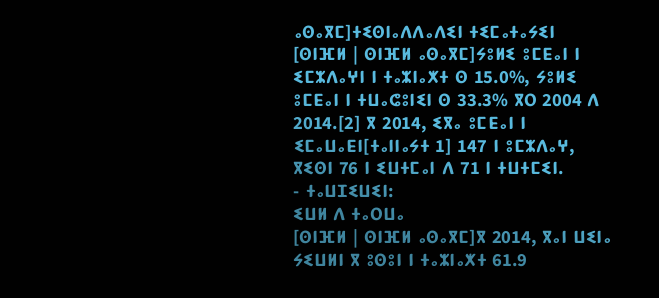ⴰⵙⴰⴳⵎ]ⵜⵉⵙⵏⴰⴷⴷⴰⴷⵉⵏ ⵜⵉⵎⴰⵜⴰⵢⵉⵏ
[ⵙⵏⴼⵍ | ⵙⵏⴼⵍ ⴰⵙⴰⴳⵎ]ⵢⵓⵍⵉ ⵓⵎⴹⴰⵏ ⵏ ⵉⵎⵣⴷⴰⵖⵏ ⵏ ⵜⴰⵣⵏⴰⵅⵜ ⵙ 15.0%, ⵢⵓⵍⵉ ⵓⵎⴹⴰⵏ ⵏ ⵜⵡⴰⵛⵓⵏⵉⵏ ⵙ 33.3% ⴳⵔ 2004 ⴷ 2014.[2] ⴳ 2014, ⵉⴳⴰ ⵓⵎⴹⴰⵏ ⵏ ⵉⵎⴰⵡⴰⴹⵏ[ⵜⴰⵏⵏⴰⵢⵜ 1] 147 ⵏ ⵓⵎⵣⴷⴰⵖ, ⴳⵉⵙⵏ 76 ⵏ ⵉⵡⵜⵎⴰⵏ ⴷ 71 ⵏ ⵜⵡⵜⵎⵉⵏ.
- ⵜⴰⵡⵊⵉⵡⵉⵏ:
ⵉⵡⵍ ⴷ ⵜⴰⵔⵡⴰ
[ⵙⵏⴼⵍ | ⵙⵏⴼⵍ ⴰⵙⴰⴳⵎ]ⴳ 2014, ⴳⴰⵏ ⵡⵉⵏⴰ ⵢⵉⵡⵍⵏ ⴳ ⵓⵙⵓⵏ ⵏ ⵜⴰⵣⵏⴰⵅⵜ 61.9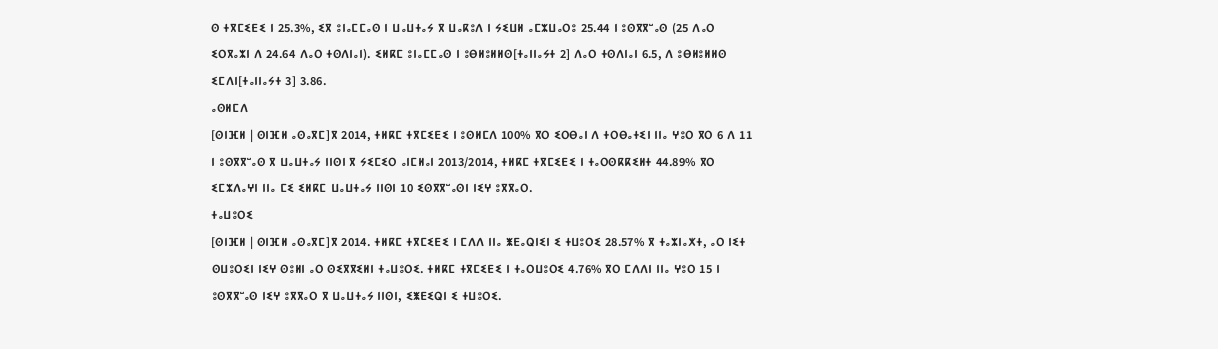ⵙ ⵜⴳⵎⵉⴹⵉ ⵏ 25.3%, ⵉⴳ ⵓⵏⴰⵎⵎⴰⵙ ⵏ ⵡⴰⵡⵜⴰⵢ ⴳ ⵡⴰⴽⵓⴷ ⵏ ⵢⵉⵡⵍ ⴰⵎⵣⵡⴰⵔⵓ 25.44 ⵏ ⵓⵙⴳⴳⵯⴰⵙ (25 ⴷⴰⵔ ⵉⵔⴳⴰⵣⵏ ⴷ 24.64 ⴷⴰⵔ ⵜⵙⴷⵏⴰⵏ). ⵉⵍⴽⵎ ⵓⵏⴰⵎⵎⴰⵙ ⵏ ⵓⴱⵍⵓⵍⵍⵙ[ⵜⴰⵏⵏⴰⵢⵜ 2] ⴷⴰⵔ ⵜⵙⴷⵏⴰⵏ 6.5, ⴷ ⵓⴱⵍⵓⵍⵍⵙ ⵉⵎⴷⵏ[ⵜⴰⵏⵏⴰⵢⵜ 3] 3.86.
ⴰⵙⵍⵎⴷ
[ⵙⵏⴼⵍ | ⵙⵏⴼⵍ ⴰⵙⴰⴳⵎ]ⴳ 2014, ⵜⵍⴽⵎ ⵜⴳⵎⵉⴹⵉ ⵏ ⵓⵙⵍⵎⴷ 100% ⴳⵔ ⵉⵔⴱⴰⵏ ⴷ ⵜⵔⴱⴰⵜⵉⵏ ⵏⵏⴰ ⵖⵓⵔ ⴳⵔ 6 ⴷ 11 ⵏ ⵓⵙⴳⴳⵯⴰⵙ ⴳ ⵡⴰⵡⵜⴰⵢ ⵏⵏⵙⵏ ⴳ ⵢⵉⵎⵉⵔ ⴰⵏⵎⵍⴰⵏ 2013/2014, ⵜⵍⴽⵎ ⵜⴳⵎⵉⴹⵉ ⵏ ⵜⴰⵔⵙⴽⴽⵉⵍⵜ 44.89% ⴳⵔ ⵉⵎⵣⴷⴰⵖⵏ ⵏⵏⴰ ⵎⵉ ⵉⵍⴽⵎ ⵡⴰⵡⵜⴰⵢ ⵏⵏⵙⵏ 10 ⵉⵙⴳⴳⵯⴰⵙⵏ ⵏⵉⵖ ⵓⴳⴳⴰⵔ.
ⵜⴰⵡⵓⵔⵉ
[ⵙⵏⴼⵍ | ⵙⵏⴼⵍ ⴰⵙⴰⴳⵎ]ⴳ 2014. ⵜⵍⴽⵎ ⵜⴳⵎⵉⴹⵉ ⵏ ⵎⴷⴷ ⵏⵏⴰ ⵥⴹⴰⵕⵏⵉⵏ ⵉ ⵜⵡⵓⵔⵉ 28.57% ⴳ ⵜⴰⵣⵏⴰⵅⵜ, ⴰⵔ ⵏⵉⵜ ⵙⵡⵓⵔⵉⵏ ⵏⵉⵖ ⵙⵓⵍⵏ ⴰⵔ ⵙⵉⴳⴳⵉⵍⵏ ⵜⴰⵡⵓⵔⵉ. ⵜⵍⴽⵎ ⵜⴳⵎⵉⴹⵉ ⵏ ⵜⴰⵔⵡⵓⵔⵉ 4.76% ⴳⵔ ⵎⴷⴷⵏ ⵏⵏⴰ ⵖⵓⵔ 15 ⵏ ⵓⵙⴳⴳⵯⴰⵙ ⵏⵉⵖ ⵓⴳⴳⴰⵔ ⴳ ⵡⴰⵡⵜⴰⵢ ⵏⵏⵙⵏ, ⵉⵥⴹⵉⵕⵏ ⵉ ⵜⵡⵓⵔⵉ.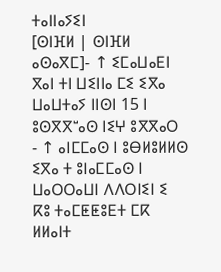ⵜⴰⵏⵏⴰⵢⵉⵏ
[ⵙⵏⴼⵍ | ⵙⵏⴼⵍ ⴰⵙⴰⴳⵎ]- ↑ ⵉⵎⴰⵡⴰⴹⵏ ⴳⴰⵏ ⵜⵏ ⵡⵉⵏⵏⴰ ⵎⵉ ⵉⴳⴰ ⵡⴰⵡⵜⴰⵢ ⵏⵏⵙⵏ 15 ⵏ ⵓⵙⴳⴳⵯⴰⵙ ⵏⵉⵖ ⵓⴳⴳⴰⵔ
- ↑ ⴰⵏⵎⵎⴰⵙ ⵏ ⵓⴱⵍⵓⵍⵍⵙ ⵉⴳⴰ ⵜ ⵓⵏⴰⵎⵎⴰⵙ ⵏ ⵡⴰⵔⵔⴰⵡⵏ ⴷⴷⵔⵏⵉⵏ ⵉ ⴽⵓ ⵜⴰⵎⵟⵟⵓⴹⵜ ⵎⴽ ⵍⵍⴰⵏⵜ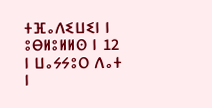ⵜⴼⴰⴷⵉⵡⵉⵏ ⵏ ⵓⴱⵍⵓⵍⵍⵙ ⵏ 12 ⵏ ⵡⴰⵢⵢⵓⵔ ⴷⴰⵜ ⵏ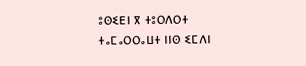ⵓⵙⵉⴹⵏ ⴳ ⵜⵓⵔⴷⵔⵜ ⵜⴰⵎⴰⵔⵔⴰⵡⵜ ⵏⵏⵙ ⵉⵎⴷⵏ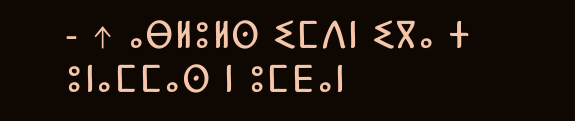- ↑ ⴰⴱⵍⵓⵍⵙ ⵉⵎⴷⵏ ⵉⴳⴰ ⵜ ⵓⵏⴰⵎⵎⴰⵙ ⵏ ⵓⵎⴹⴰⵏ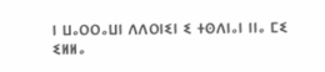ⵏ ⵡⴰⵔⵔⴰⵡⵏ ⴷⴷⵔⵏⵉⵏ ⵉ ⵜⵙⴷⵏⴰⵏ ⵏⵏⴰ ⵎⵉ ⵉⵍⵍⴰ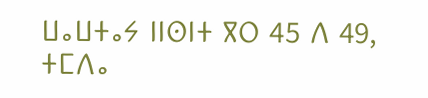ⵡⴰⵡⵜⴰⵢ ⵏⵏⵙⵏⵜ ⴳⵔ 45 ⴷ 49, ⵜⵎⴷⴰ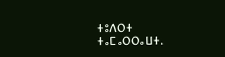ⵜⵓⴷⵔⵜ ⵜⴰⵎⴰⵔⵔⴰⵡⵜ.